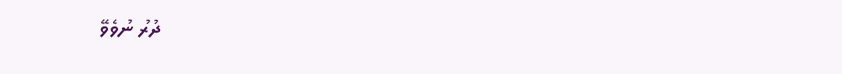ދުރު ނުވެވޭ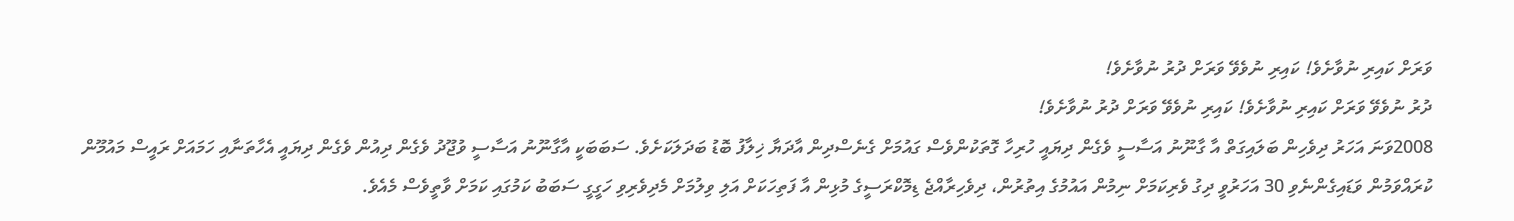ވަރަށް ކައިރި ނުވާށެވެ! ކައިރި ނުވެވޭ ވަރަށް ދުރު ނުވާށެވެ!
ދުރު ނުވެވޭ ވަރަށް ކައިރި ނުވާށެވެ! ކައިރި ނުވެވޭ ވަރަށް ދުރު ނުވާށެވެ!
2008ވަނަ އަހަރު ދިވެހިން ބަލައިގަތް އާ ގާނޫނު އަސާސީ ވެގެން ދިޔައީ ހުރިހާ ގޮތަކުންވެސް ގައުމަށް ގެނެސްދިން އާދަޔާ ޚިލާފު ބޮޑު ބަދަލަކަށެވެ. ސަބަބަކީ އާގާނޫނު އަސާސީ ވުޖޫދު ވެގެން ދިއުން ވެގެން ދިޔައީ އެހާތަނާއި ހަމައަށް ރައީސް މައުމޫން ކުރައްވަމުން ވަޑައިގެންނެވި 30 އަހަރުވީ ދިގު ވެރިކަމަށް ނިމުން އައުމުގެ އިތުރުން، ދިވެހިރާއްޖެ ޑިމޮކްރަސީގެ މުޅިން އާ ފަތިހަކަށް އަލި ވިލުމަށް މެދިވެރިވި ހަގީގީ ސަބަބު ކަމުގައި ކަމަށް ވާތީވެސް މެއެވެ.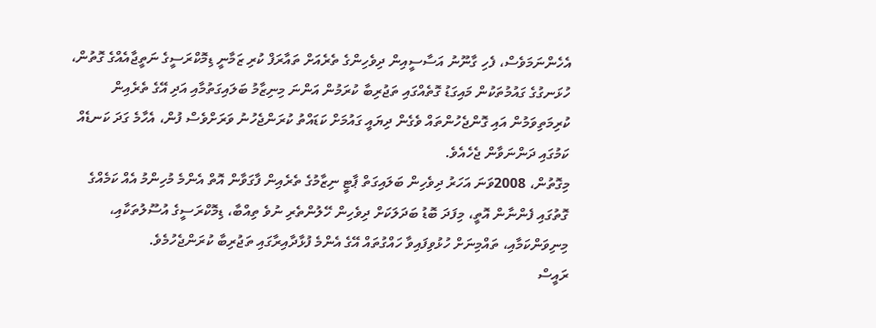އެހެންނަމަވެސް، ފެހި ގާނޫނު އަސާސީއިން ދިވެހިންގެ ތެރެއަށް ތައާރަފް ކުރި ޒަމާނީ ޑިމޮކްރަސީގެ ނަތީޖާއެއްގެ ގޮތުން، ހުޅަނގުގެ ގައުމުތަކުން މައިގަޑު ގޮތެއްގައި ތަޖުރިބާ ކުރަމުން އަންނަ މިނިޒާމު ބަލައިގަތުމާއި އަދި އޭގެ ތެރެއިން ކުރިމަތިވަމުން އައި ގޮންޖެހުންތައް ވެގެން ދިޔައީ ގައުމަށް ކަޑައްތު ކުރަންޖެހުނު ވަރަށްވެސް ފުން، އެހާމެ ގަދަ ކަނޑެއް ކަމުގައި ދަންނަވާން ޖެހެއެވެ.
މިގޮތުން، 2008ވަނަ އަހަރު ދިވެހިން ބަލައިގަތް ޕާޓީ ނިޒާމުގެ ތެރެއިން ފާގަވާން އޮތް އެންމެ މުހިންމު އެއް ކަމެއްގެ ގޮތުގައި ފެންނާން އޮތީ، މިފަދަ ބޮޑު ބަދަލަކަށް ދިވެހިން ހޭލުންތެރި ނުވެ ތިއްބާ، ޑިމޮކްރަސީގެ އުސޫލުތަކާއި، މިނިވަންކަމާއި، ތައްމިނަށް ހުޅުވިފައިވާ ހައްގުތައް އޭގެ އެންމެ ފުޅާދާއިރާގައި ތަޖުރިބާ ކުރަންޖެހުމެވެ.
ރައީސް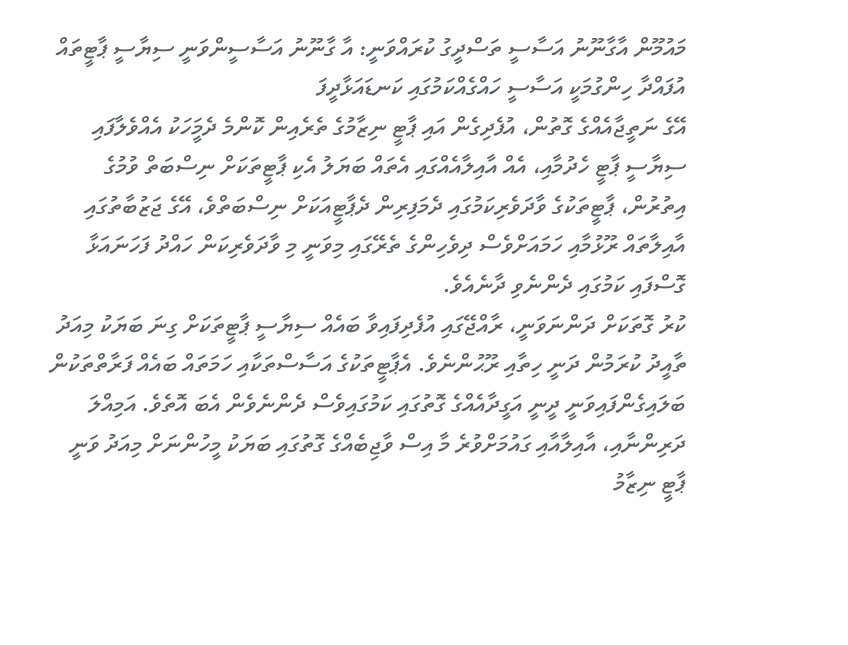މައުމޫން އާގާނޫނު އަސާސީ ތަސްދީގު ކުރައްވަނީ: އާ ގާނޫނު އަސާސީންވަނީ ސިޔާސީ ޕާޓީތައް އުފައްދާ ހިންގުމަކީ އަސާސީ ހައްގެއްކަމުގައި ކަނޑައަޅާދީފަ
އޭގެ ނަތީޖާއެއްގެ ގޮތުން، އުފެދިގެން އައި ޕާޓީ ނިޒާމުގެ ތެރެއިން ކޮންމެ ދެމީަހަކު އެއްވެލާފައި ސިޔާސީ ޕާޓީ ހެދުމާއި، އެއް އާއިލާއެއްގައި އެތައް ބަޔަލު އެކި ޕާޓީތަކަށް ނިސްބަތް ވުމުގެ އިތުރުން، ޕާޓީތަކުގެ ވާދަވެރިކަމުގައި ދެމަފިރިން ދެޕާޓީއަކަށް ނިސްބަތްވެ، އޭގެ ޖަޒުބާތުގައި އާއިލާތައް ރޫޅުމާއި ހަމައަށްވެސް ދިވެހިންގެ ތެރޭގައި މިވަނީ މި ވާދަވެރިކަން ހައްދު ފަހަނައަޅާ ގޮސްފައި ކަމުގައި ދެންނެވި ދާނެއެވެ.
ކުރު ގޮތަކަށް ދަންނަވަނީ، ރާއްޖޭގައި އުފެދިފައިވާ ބައެއް ސިޔާސީ ޕާޓީތަކަށް ގިނަ ބަޔަކު މިއަދު ތާއީދު ކުރަމުން ދަނީ ހިތާއި ރޫޙުންނެވެ. އެޕާޓީތަކުގެ އަސާސްތަކާއި ހަމަތައް ބައެއް ފަރާތްތަކުން ބަލައިގެންފައިވަނީ ދީނީ އަގީދާއެއްގެ ގޮތުގައި ކަމުގައިވެސް ދެންނެވެން އެބަ އޮތެވެ. އަމިއްލަ ދަރިންނާއި، އާއިލާއާއި ގައުމަށްވުރެ މާ އިސް ވާޖިބެއްގެ ގޮތުގައި ބަޔަކު މީހުންނަށް މިއަދު ވަނީ ޕާޓީ ނިޒާމު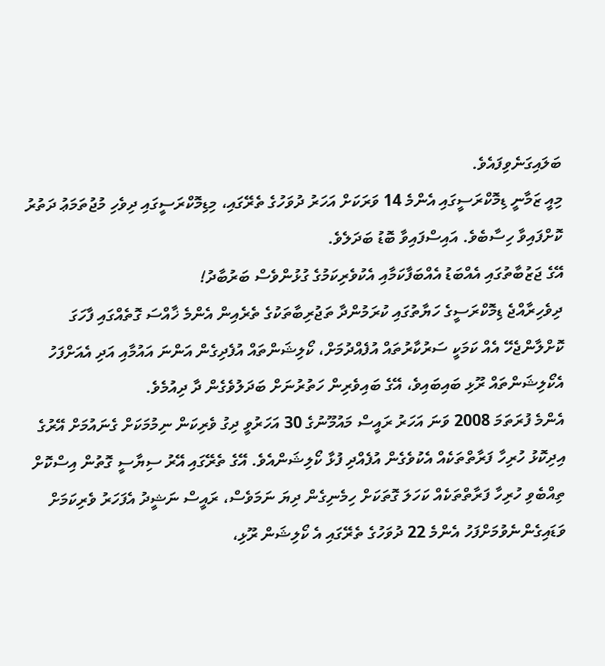ބަލައިގަނެވިފައެވެ.
މިއީ ޒަމާނީ ޑިމޮކްރަސީގައި އެންމެ 14 ވަރަކަށް އަހަރު ދުވަހުގެ ތެރޭގައި، މިޑިމޮކްރަސީގައި ދިވެހި މުޖުތަމަޢު ދަތުރު ކޮށްފައިވާ ހިސާބެވެ. އައިސްފައިވާ ބޮޑު ބަދަލެވެ.
އޭގެ ޖަޒުބާތުގައި އެއްބަޑު އެއްބަފާކަމާއި އެކުވެރިކަމުގެ ގުޅުންވެސް ބަރުބާދު!
ދިވެހިރާއްޖެ ޑިމޮކްރަސީގެ ހަޔާތުގައި ކުރަމުންދާ ތަޖުރިބާތަކުގެ ތެރެއިން އެންމެ ޚާއްސަ ގޮތެއްގައި ފާހަގަ ކޮށްލާންޖެހޭ އެއް ކަމަކީ ސަރުކާރުތައް އުފެއްދުމަށް، ކޯލިޝަންތައް އުފެދިގެން އަންނަ އައުމާއި އަދި އެއަށްފަހު އެކޯލިޝަންތައް ރޫޅި ބައިބައިވެ، އޭގެ ބައިވެރިން ހަތުރުނަށް ބަދަލުވެގެން ދާ ދިއުމެވެ.
އެންމެ ފުރަތަމަ 2008 ވަނަ އަހަރު ރައީސް މައުމޫނުގެ 30 އަހަރުވީ ދިގު ވެރިކަން ނިމުމަކަށް ގެނައުމަށް އޭރުގެ އިދިކޮޅު ހުރިހާ ފަރާތްތަކެއް އެކުވެގެން އުފެއްދި ފުޅާ ކޯލިޝަންއެވެ. އޭގެ ތެރޭގައި އޭރު ސިޔާސީ ގޮތުން އިސްކޮށް ތިއްބެވި ހުރިހާ ފަރާތްތަކެއް ކަހަލަ ގޮތަކަށް ހިމެނިގެން ދިޔަ ނަމަވެސް، ރައީސް ނަޝީދު އެފަހަރު ވެރިކަމަށް ވަޑައިގެންނެވުމަށްފަހު އެންމެ 22 ދުވަހުގެ ތެރޭގައި އެ ކޯލިޝަން ރޫޅި،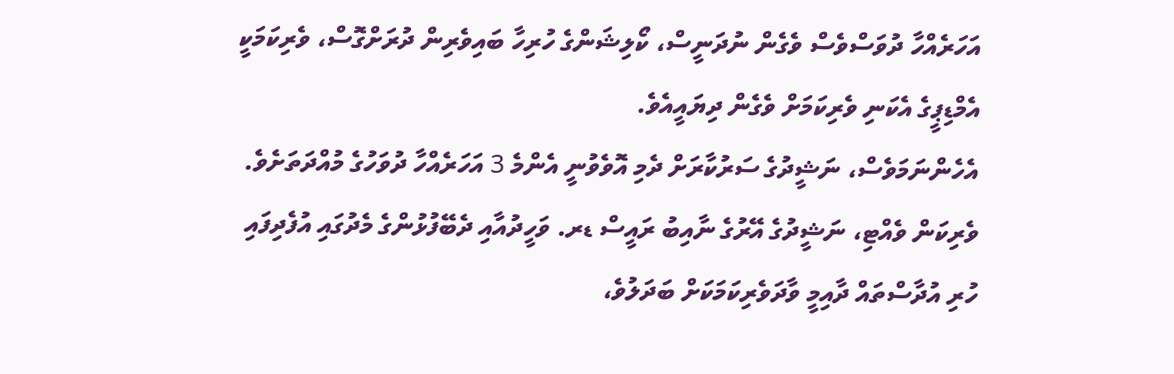އަހަރެއްހާ ދުވަސްވެސް ވެގެން ނުދަނީސް، ކޯލިޝަންގެ ހުރިހާ ބައިވެރިން ދުރަށްގޮސް، ވެރިކަމަކީ އެމްޑިޕީގެ އެކަނި ވެރިކަމަށް ވެގެން ދިޔައީއެވެ.
އެހެންނަމަވެސް، ނަޝީދުގެ ސަރުކާރަށް ދެމި އޮވެވުނީ އެންމެ 3 އަހަރެއްހާ ދުވަހުގެ މުއްދަތަށެވެ. ވެރިކަން ވެއްޓި، ނަޝީދުގެ އޭރުގެ ނާއިބު ރައީސް ޑރ. ވަހީދުއާއި ދެބޭފުޅުންގެ މެދުގައި އުފެދިފައި ހުރި އުދާސްތައް ދާއިމީ ވާދަވެރިކަމަކަށް ބަދަލުވެ،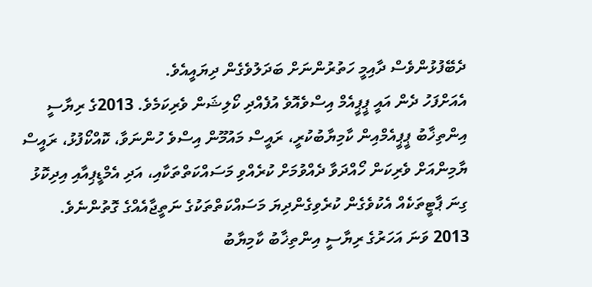ދެބޭފުޅުންވެސް ދާއިމީ ހަތުރުންނަށް ބަދަލުވެގެން ދިޔައީއެވެ.
އެއަށްފަހު ދެން އައީ ޕީޕީއެމް އިސްވެއޮވެ އުފެއްދި ކޯލިޝަން ވެރިކަމެވެ. 2013ގެ ރިޔާސީ އިންތިޚާބު ޕީޕީއެމްއިން ކާމިޔާބުކުރީ، ރައީސް މައުމޫން އިސްވެ ހުންނަވާ، ކޮއްކޯފުޅު، ރައީސް ޔާމިންއަށް ވެރިކަން ހޯއްދަވާ ދެއްވުމަށް ކުރެއްވި މަސައްކަތްތަކާއި، އަދި އެމްޑީޕިއާއި އިދިކޮޅު ގިނަ ޕާޓީތަކެއް އެކުވެގެން ކުރެވިގެންދިޔަ މަސައްކަތްތަކުގެ ނަތީޖާއެއްގެ ގޮތުންނެވެ.
2013 ވަނަ އަހަރުގެ ރިޔާސީ އިންތިޚާބު ކާމިޔާބު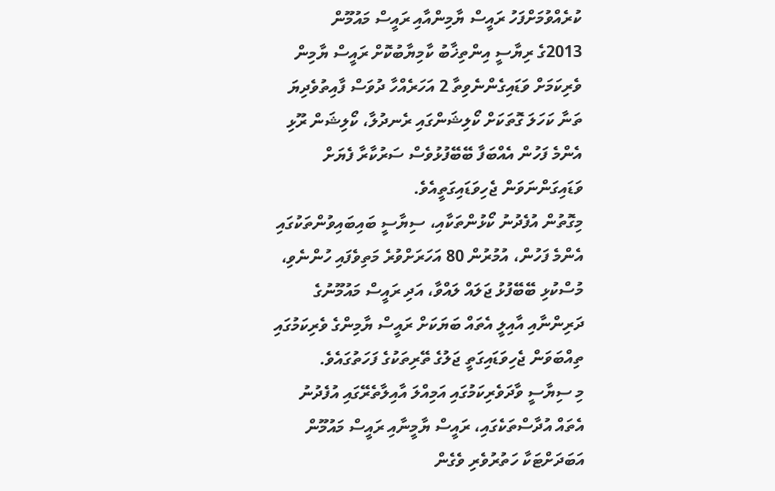ކުރެއްވުމަށްފަހު ރައީސް ޔާމިންއާއި ރައީސް މައުމޫން
2013ގެ ރިޔާސީ އިންތިޚާބު ކާމިޔާބުކޮށް ރައީސް ޔާމިން ވެރިކަމަށް ވަޑައިގެންނެވިތާ 2 އަހަރެއްހާ ދުވަސް ފާއިތުވެދިޔަ ތަނާ ކަހަލަ ގޮތަކަށް ކޯލިޝަންގައި ރެނދުލާ، ކޯލިޝަން ރޫޅި އެންމެ ފަހުން އެއްބަފާ ބޭބޭފުޅުވެސް ސަރުކާރާ ފެޔަށް ވަޑައިގަންނަވަން ޖެހިވަޑައިގަތީއެވެ.
މިގޮތުން އުފެދުނު ކޯޅުންތަކާއި، ސިޔާސީ ބައިބައިވުންތަކުގައި އެންމެ ފަހުން، އުމުރުން 80 އަހަރަށްވުރެ މަތިވެފައި ހުންނެވި، މުސްކުޅި ބޭބޭފުޅު ޖަލައް ލައްވާ، އަދި ރައީސް މައުމޫނުގެ ދަރިންނާއި އާއިލީ އެތައް ބަޔަކަށް ރައީސް ޔާމިންގެ ވެރިކަމުގައި ތިއްބަވަން ޖެހިވަޑައިގަތީ ޖަލުގެ ތޭރިތަކުގެ ފަހަތުގައެވެ.
މި ސިޔާސީ ވާދަވެރިކަމުގައި އަމިއްލަ އާއިލާތެރޭގައި އުފެދުނު އެތައް އުދާސްތަކެގައި، ރައީސް ޔާމީނާއި ރައީސް މައުމޫން އަބަދަށްޓަކާ ހަތުރުވެރި ވެގެން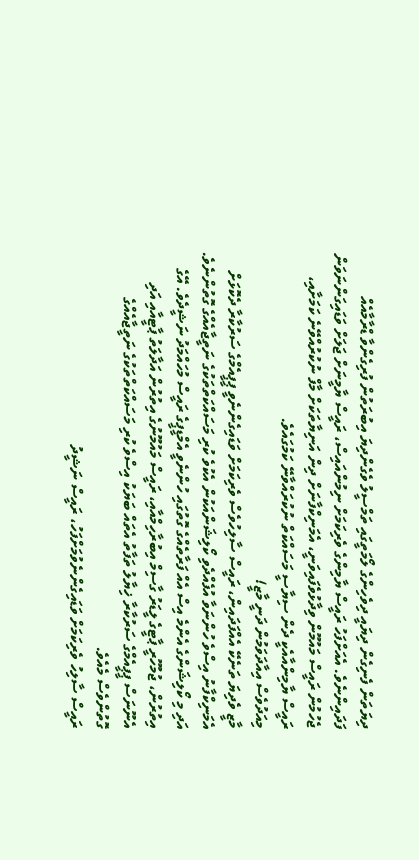ދިޔަތަން ފެނިގެން ދިޔައީ ދިވެހިންގެ ލޯމަތީގައި ތަމްސީލު ވެގެންދިޔަ އިބުރަތުން ފުރިގެންވާ ޑްރާމާއެއް ފަދައިންނެވެ. އެއަށްފަހު ރައީސް ޔާމިންގެ ވެރިކަމަށް ނިމުންއައިސް، ރައީސް ޔާމީނަށް ޖަލަށް ވަޑައިގަންނަވަން ޖެހުމުން ރައީސް މައުމޫން ވިދާޅުވެފައިވަނީ، އެމަނިކްފާނަށް ދިން އަނިޔާތަކަށް މާފް ނުކުރުއްވޭނެ ކަމަށާއި، ރައީސް ޔާމިންއާއެކީ ދެން ސިޔާސީ މަސައްކަތް ނުކުރައްވާނޭ ކަމުގައެވެ.
މިއަދުވެސް އިއާދަވަމުން ދަނީ މާޒީ!
މާޒީ ވެދިޔަ ތަނެކޭ އެއްފަދައިން، ރައީސް ސާލިހުވެސް ވެރިކަމަށް ވަޑައިގެންނެވީ ޕީޕީއެމްގެ ސަރުކާރާ ދެކޮޅަށް އެމަނިކްފާނު އިސްވެ ހުންނަވާ އުފެއްދެވި ކޯލިޝަންއަކުން އެކުވެ ކުރި މަސައްކަތްތަކުގެ ނަތީޖާއެއްގެ ގޮތުންނެވެ.
އަދި މި ކޯލިޝަންގެ އެންމެ އިސް އެއް ފަރާތެއްގެ ގޮތުގައި ހުންނެވީ އެމްޑީޕީގެ ރައީސް މުހައްމަދު ނަޝީދެވެ. އޭގެ އިތުރުން، ޖުމުހޫރީ ޕާޓީގެ ލީޑަރު ގާސިމް އިބުރާހިމްއާއި، ރައީސް މައުމޫނުގެ އިތުރުން އަދާލަތު ޕާޓީއާއި އަދި އެނޫނަސް ޕީޕީއެމްގެ ސަރުކާރާ ޚިޔާލު ތަފާތު އެތައް ބަޔަކު އިސްވެ ކުރި މަސައްކަތްތަކުގެ ނަތީޖާއެއްގެ ގޮތުންވެސް މެއެވެ.
ރައީސް ސާލިހު ވެރިކަމަށް ވަޑައިގެންނެވުމަށްފަހު، ރައީސް ނަޝީދު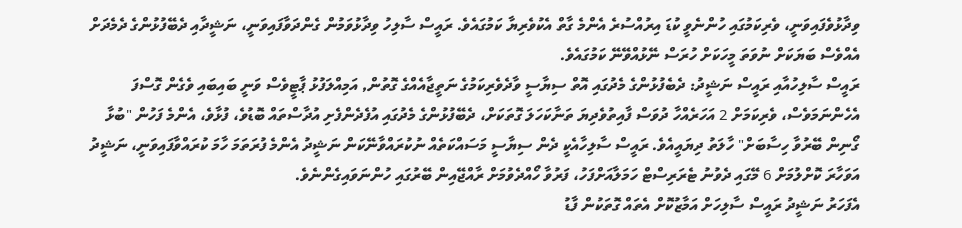ވިދާޅުވެފައިވަނީ، ވެރިކަމުގައި ހުންނެވީ ކުޑަ އިރުއްސުރެ އެންމެ ގާތް އެކުވެރިޔާ ކަމުގައެވެ. ރައީސް ސާލިހު ވިދާޅުވަމުން ގެންދަވާފައިވަނީ، ނަޝީދާއި ދެބޭފުޅުންގެ ދެމެދަށް އެއްވެސް ބަޔަކަށް ނުވަތަ މީހަކަށް ހުރަސް ނޭޅުއްވޭނޭ ކަމުގައެވެ.
ރައީސް ސާލިހުއާއި ރައީސް ނަޝީދު: ދެބެފުޅުންގެ މެދުގައި އޮތް ސިޔާސީ ވާދެވެރިކަމުގެ ނަތީޖާއެއްގެ ގޮތުން, އަމިއްލަފުޅު ޕާޓީވެސް ވަނީ ބައިބައި ވެގެން ގޮސްފަ
އެހެންނަމަވެސް، ވެރިކަމަށް 2 އަހަރެއްހާ ދުވަސް ފާއިތުވެދިޔަ ތަނާކަހަލަ ގޮތަކަށް، ދެބޭފުޅުންގެ މެދުގައި އުފެދެންފެށި އުދާސްތައް ބޮޑުވެ، ފުޅާވެ، އެންމެ ފަހުން "ބުޅާ ގޯނިން ބޭރުވާ ހިސާބަށް" ހާލަތު ދިޔައީއެވެ. ރައީސް ސާލިހާއެކީ ދެން ސިޔާސީ މަސައްކަތެއް ނުކުރައްވާނޭކަން ނަޝީދު އެންމެ ފުރަތަމަ ހާމަ ކުރައްވާފައިވަނީ، ނަޝީދު އަވަހާރަ ކޮށްލުމަށް 6 މޭގައި ދެވުނު ޓެރަރިސްޓް ހަމަލާއަށްފަހު، ފަރުވާ ހޯއްދެވުމަށް ރާއްޖޭއިން ބޭރުގައި ހުންނަވައިގެންނެވެ.
އެފަހަރު ނަޝީދު ރައީސް ސާލިހަށް އަމާޒުކޮށް އެތައް ގޮތަކުން ފާޑު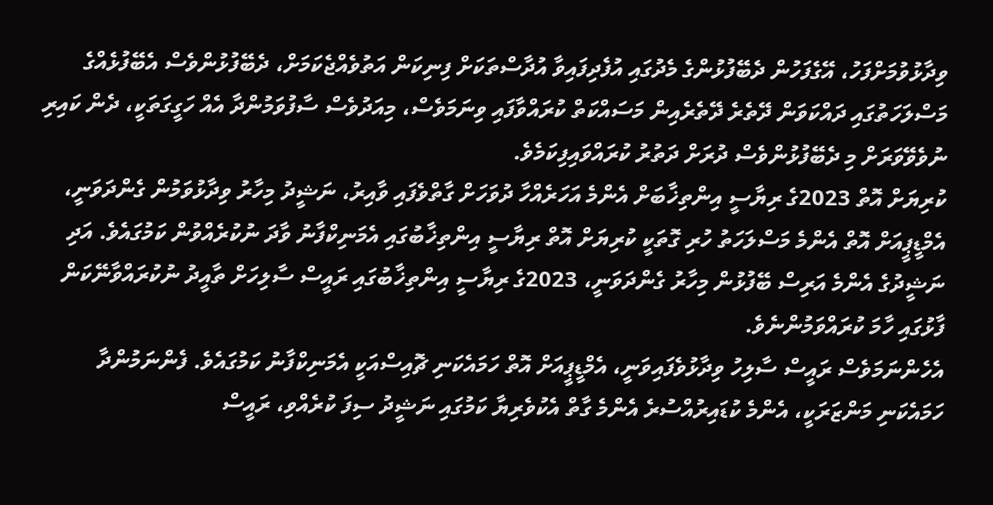ވިދާޅުވުމަށްފަހު، އޭގެފަހުން ދެބޭފުޅުންގެ މެދުގައި އުފެދިފައިވާ އުދާސްތަކަށް ފިނިކަން އަތުވެއްޖެކަމަށް، ދެބޭފުޅުންވެސް އެބޭފުޅެއްގެ މަސްލަހަތުގައި ދައްކަވަން ދޭތެރެ ދޭތެރެއިން މަސައްކަތް ކުރައްވާފައި ވިނަމަވެސް، މިއަދުވެސް ސާފުވަމުންދާ އެއް ހަގީގަތަކީ، ދެން ކައިރި ނުވެވޭވަރަށް މި ދެބޭފުޅުންވެސް ދުރަށް ދަތުރު ކުރައްވައިފިކަމެވެ.
ކުރިޔަށް އޮތް 2023ގެ ރިޔާސީ އިންތިޚާބަށް އެންމެ އަހަރެއްހާ ދުވަހަށް ގާތްވެފައި ވާއިރު، ނަޝީދު މިހާރު ވިދާޅުވަމުން ގެންދަވަނީ، އެމްޑީޕީއަށް އޮތް އެންމެ މަސްލަހަތު ހުރި ގޮތަކީ ކުރިޔަށް އޮތް ރިޔާސީ އިންތިޚާބުގައި އެމަނިކްފާނު ވާދަ ނުކުރެއްވުން ކަމުގައެވެ. އަދި ނަޝީދުގެ އެންމެ އަރިސް ބޭފުޅުން މިހާރު ގެންދަވަނީ، 2023ގެ ރިޔާސީ އިންތިޚާބުގައި ރައީސް ސާލިހަށް ތާއީދު ނުކުރައްވާނޭކަން ފާޅުގައި ހާމަ ކުރައްވަމުންނެވެ.
އެހެންނަމަވެސް ރައީސް ސާލިހު ވިދާޅުވެފައިވަނީ، އެމްޑީޕީއަށް އޮތް ހަމައެކަނި ޗޮއިސްއަކީ އެމަނިކްފާނު ކަމުގައެވެ. ފެންނަމުންދާ ހަމައެކަނި މަންޒަރަކީ، އެންމެ ކުޑައިރުއްސުރެ އެންމެ ގާތް އެކުވެރިޔާ ކަމުގައި ނަޝީދު ސިފަ ކުރެއްވި، ރައީސް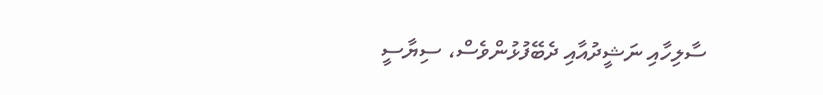ސާލިހާއި ނަޝީދުއާއި ދެބޭފުޅުންވެސް، ސިޔާސީ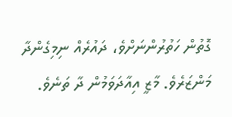ގޮތުން ހަތުރުންނަށްވެ، ދައުރެއް ނިމިގެންދާ މަންޒަރެވެ. މާޒީ އިއާދަވަމުން ދާ ތަނެވެ.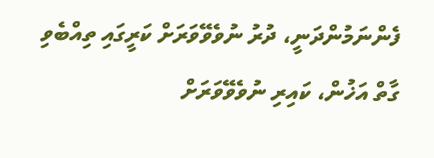ފެންނަމުންދަނީ، ދުރު ނުވެވޭވަރަށް ކަރީގައި ތިއްބެވި ގާތް އަޚުން، ކައިރި ނުވެވޭވަރަށް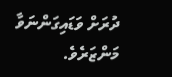ދުރަށް ވަޑައިގަންނަވާ މަންޒަރެވެ.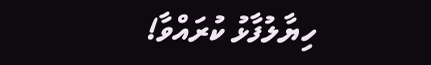ހިޔާލުފާޅު ކުރައްވާ!